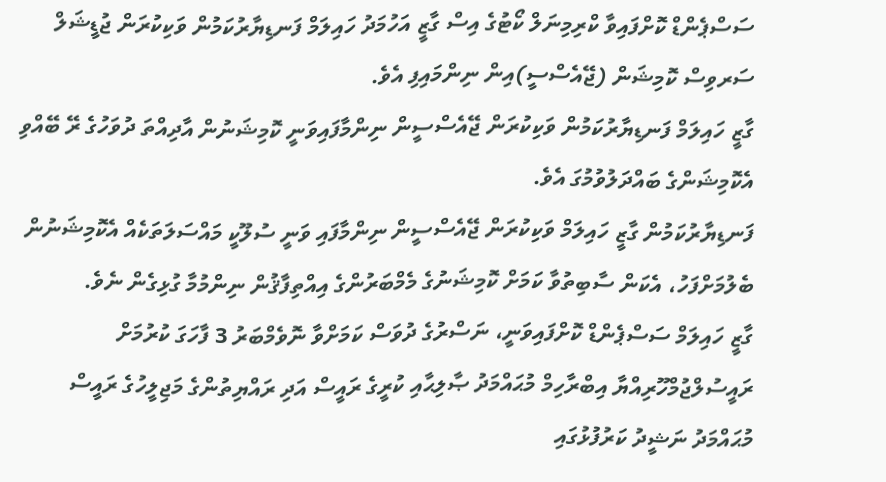ސަސްޕެންޑް ކޮށްފައިވާ ކްރިމިނަލް ކޯޓުގެ އިސް ގާޒީ އަހުމަދު ހައިލަމް ފަނޑިޔާރުކަމުން ވަކިކުރަން ޖުޑީޝަލް ސަރވިސް ކޮމިޝަން (ޖޭއެސްސީ)އިން ނިންމައިފި އެވެ.
ގާޒީ ހައިލަމް ފަނޑިޔާރުކަމުން ވަކިކުރަން ޖޭއެސްސީން ނިންމާފައިވަނީ ކޮމިޝަނުން އާދިއްތަ ދުވަހުގެ ރޭ ބޭއްވި އެކޮމިޝަންގެ ބައްދަލުވުމުގަ އެވެ.
ފަނޑިޔާރުކަމުން ގާޒީ ހައިލަމް ވަކިކުރަން ޖޭއެސްސީން ނިންމާފައި ވަނީ ސުލޫކީ މައްސަލަތަކެއް އެކޮމިޝަނުން ބެލުމަށްފަހު، އެކަން ސާބިތުވާ ކަމަށް ކޮމިޝަނުގެ މެމްބަރުންގެ އިއްތިފާޤުން ނިންމުމާ ގުޅިގެން ނެވެ.
ގާޒީ ހައިލަމް ސަސްޕެންޑް ކޮށްފައިވަނީ، ނަސްރުގެ ދުވަސް ކަމަށްވާ ނޮވެމްބަރު 3 ފާހަގަ ކުރުމަށް ރައީސުލްޖުމްހޫރިއްޔާ އިބްރާހިމް މުޙައްމަދު ޞާލިޙާއި ކުރީގެ ރައީސް އަދި ރައްޔިތުންގެ މަޖިލީހުގެ ރައީސް މުޙައްމަދު ނަޝީދު ކަރުފުޅުގައި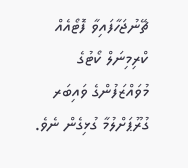ޗޭނުޖަހާފައިވާ ފޮޓޯއެއް ކްރިމިނަލް ކޯޓުގެ މުވައްޒަފުންގެ ވައިބަރ ގުރޫޕަށްލުމާ ގުޅިގެން ނެވެ.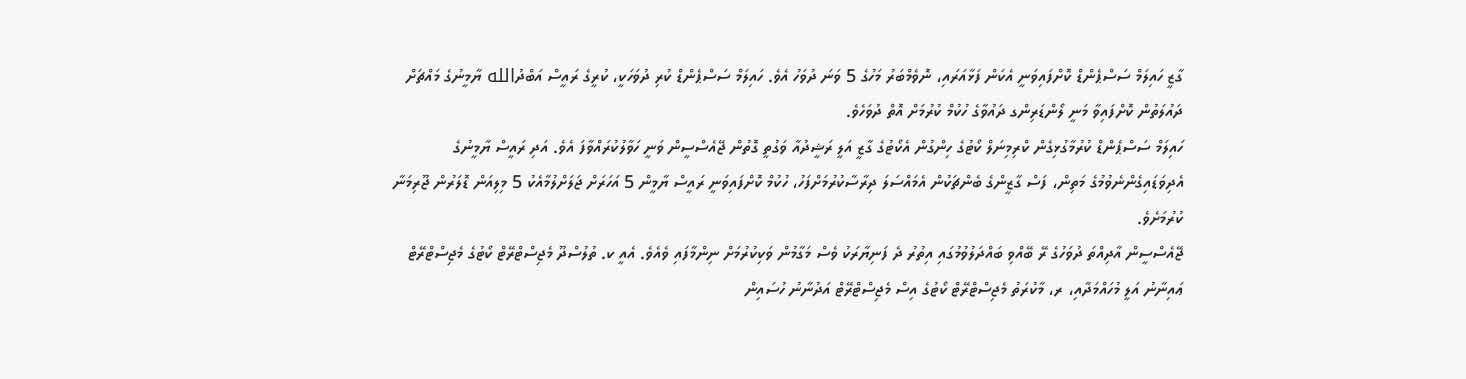ގާޒީ ހައިލަމް ސަސްޕެންޑް ކޮށްފައިވަނީ އެކަން ފަޅާއަރައި، ނޮވެމްބަރު މަހުގެ 5 ވަނަ ދުވަހު އެވެ. ހައިލަމް ސަސްޕެންޑް ކުރި ދުވަހަކީ، ކުރީގެ ރައީސް އަބްދުالله ޔާމީނުގެ މައްޗަށް ދައުލަތުން ކޮށްފައިވާ މަނީ ލޯންޑަރިންގ ދައުވާގެ ހުކުމް ކުރުމަށް އޮތް ދުވަހެވެ.
ހައިލަމް ސަސްޕެންޑް ކުރުމާގުޅިގެން ކްރިމިނަލް ކޯޓުގެ ހިންގުން އެކޯޓުގެ ގާޒީ އަލީ ރަޝީދުއާ ވަގުތީ ގޮތުން ޖޭއެސްސީން ވަނީ ހަވާލުކުރައްވާފަ އެވެ. އަދި ރައީސް ޔާމީނުގެ އެދިވަޑައިގެންނެވުމުގެ މަތިން، ފަސް ގާޒީންގެ ބެންޗަކުން އެމައްސަލަ ދިރާސާކުރުމަށްފަހު، ހުކުމް ކޮށްފައިވަނީ ރައީސް ޔާމީން 5 އަހަރަށް ޖަލަށްލުމާއެކު 5 މިލިއަން ޑޮލަރުން ޖޫރިމަނާ ކުރުމަށެވެ.
ޖޭއެސްސީން އާދިއްތަ ދުވަހުގެ ރޭ ބޭއްވި ބައްދަލުވުމުގައި އިތުރު ދެ ފަނިޔާރަކު ވެސް މަގާމުން ވަކިކުރުމަށް ނިންމާފައި ވެއެވެ. އެއީ ކ. ތުލުސްދޫ މެޖިސްޓްރޭޓް ކޯޓުގެ މެޖިސްޓްރޭޓް ޢައިނާނު އަލީ މުހައްމަދާއި، ރ، މާކުރަތު މެޖިސްޓްރޭޓް ކޯޓުގެ އިސް މެޖިސްޓްރޭޓް އަދުނާނު ހުސައިން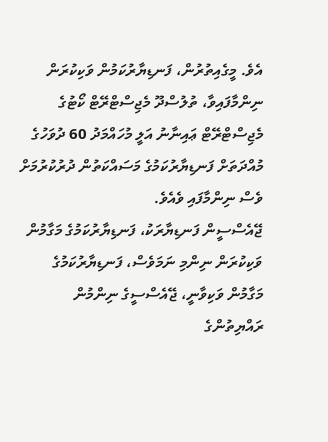އެވެ. މީގެއިތުރުން، ފަނޑިޔާރުކަމުން ވަކިކުރަން ނިންމާފައިވާ، ތުލުސްދޫ މެޖިސްޓްރޭޓް ކޯޓުގެ މެޖިސްޓްރޭޓް ޢައިނާނު އަލީ މުހައްމަދު 60 ދުވަހުގެ މުއްދަތަށް ފަނޑިޔާރުކަމުގެ މަސައްކަތުން ދުރުކުރުމަށް ވެސް ނިންމާފައި ވެއެވެ.
ޖޭއެސްސީން ފަނޑިޔާރަކު، ފަނޑިޔާރުކަމުގެ މަގާމުން ވަކިކުރަން ނިންމި ނަމަވެސް، ފަނޑިޔާރުކަމުގެ މަގާމުން ވަކިވާނީ، ޖޭއެސްސީގެ ނިންމުން ރައްޔިތުންގެ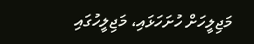މަޖިލީހަށް ހުށަހަޅައި، މަޖިލީހުގައި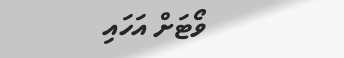ވޯޓަށް އަހައި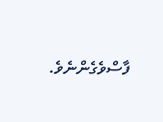ފާސްވެގެންނެވެ.